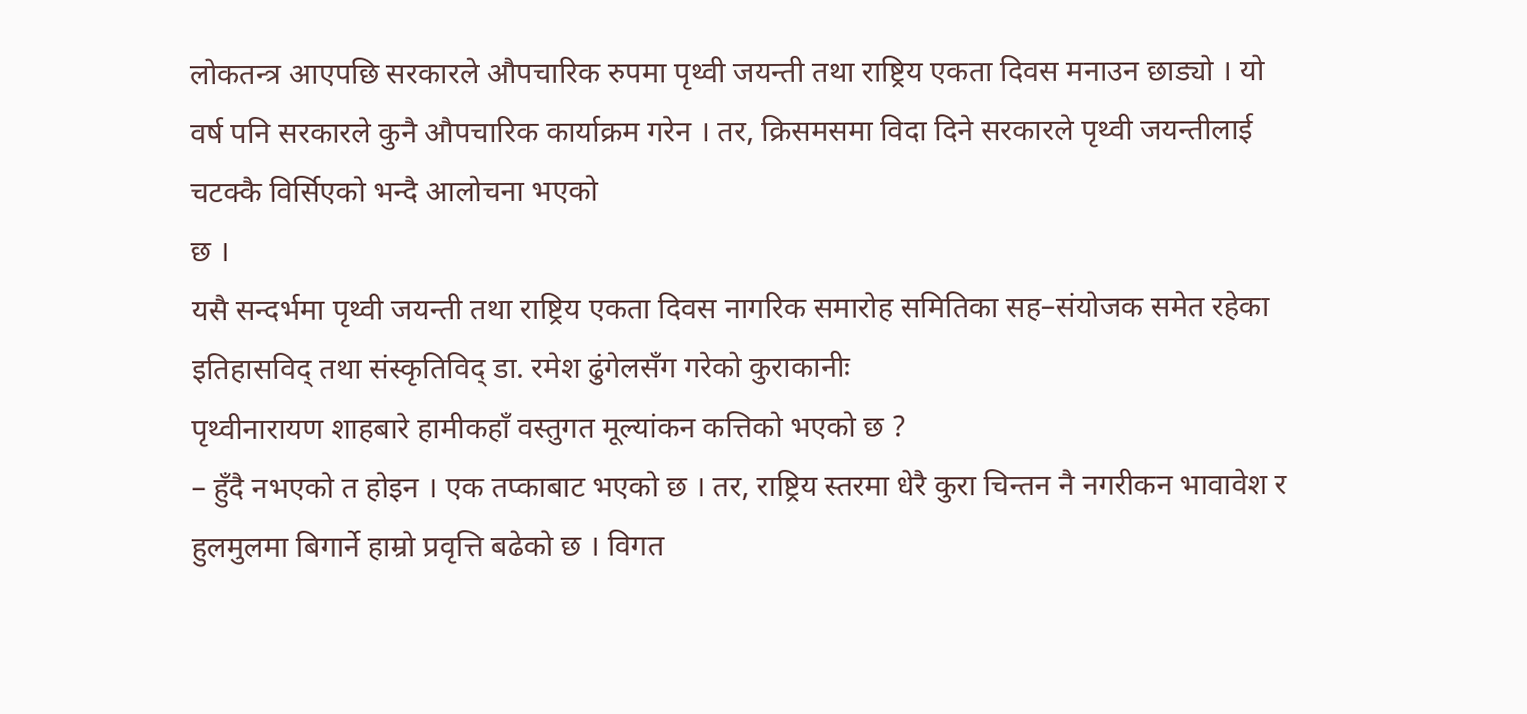लोकतन्त्र आएपछि सरकारले औपचारिक रुपमा पृथ्वी जयन्ती तथा राष्ट्रिय एकता दिवस मनाउन छाड्यो । यो वर्ष पनि सरकारले कुनै औपचारिक कार्याक्रम गरेन । तर, क्रिसमसमा विदा दिने सरकारले पृथ्वी जयन्तीलाई चटक्कै विर्सिएको भन्दै आलोचना भएको
छ ।
यसै सन्दर्भमा पृथ्वी जयन्ती तथा राष्ट्रिय एकता दिवस नागरिक समारोह समितिका सह–संयोजक समेत रहेका इतिहासविद् तथा संस्कृतिविद् डा. रमेश ढुंगेलसँग गरेको कुराकानीः
पृथ्वीनारायण शाहबारे हामीकहाँ वस्तुगत मूल्यांकन कत्तिको भएको छ ?
– हुँदै नभएको त होइन । एक तप्काबाट भएको छ । तर, राष्ट्रिय स्तरमा धेरै कुरा चिन्तन नै नगरीकन भावावेश र हुलमुलमा बिगार्ने हाम्रो प्रवृत्ति बढेको छ । विगत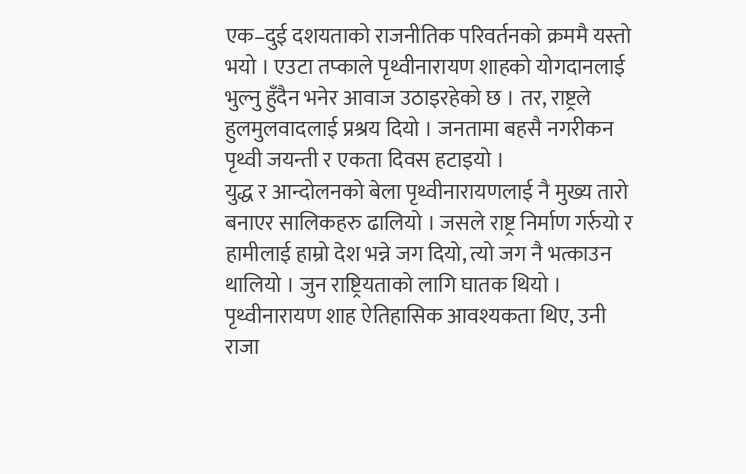एक–दुई दशयताको राजनीतिक परिवर्तनको क्रममै यस्तो भयो । एउटा तप्काले पृथ्वीनारायण शाहको योगदानलाई भुल्नु हुँदैन भनेर आवाज उठाइरहेको छ । तर, राष्ट्रले हुलमुलवादलाई प्रश्रय दियो । जनतामा बहसै नगरीकन पृथ्वी जयन्ती र एकता दिवस हटाइयो ।
युद्ध र आन्दोलनको बेला पृथ्वीनारायणलाई नै मुख्य तारो बनाएर सालिकहरु ढालियो । जसले राष्ट्र निर्माण गर्रुयो र हामीलाई हाम्रो देश भन्ने जग दियो, त्यो जग नै भत्काउन थालियो । जुन राष्ट्रियताको लागि घातक थियो । पृथ्वीनारायण शाह ऐतिहासिक आवश्यकता थिए, उनी राजा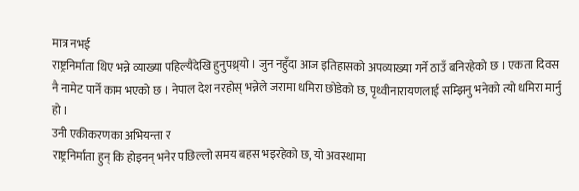मात्र नभई
राष्ट्रनिर्माता थिए भन्ने व्याख्या पहिल्यैदेखि हुनुपथ्र्यो । जुन नहुँदा आज इतिहासको अपव्याख्या गर्ने ठाउँ बनिरहेको छ । एकता दिवस नै नामेट पार्ने काम भएको छ । नेपाल देश नरहोस् भन्नेले जरामा धमिरा छोडेको छ, पृथ्वीनारायणलाई सम्झिनु भनेको त्यो धमिरा मार्नु हो ।
उनी एकीकरणका अभियन्ता र
राष्ट्रनिर्माता हुन् कि होइनन् भनेर पछिल्लो समय बहस भइरहेको छ, यो अवस्थामा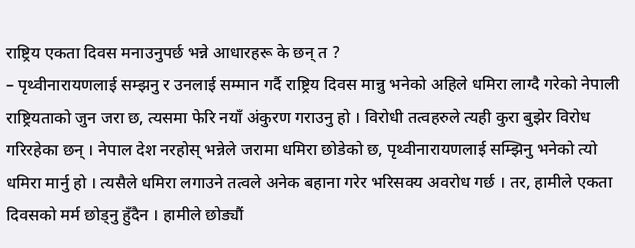राष्ट्रिय एकता दिवस मनाउनुपर्छ भन्ने आधारहरू के छन् त ?
– पृथ्वीनारायणलाई सम्झनु र उनलाई सम्मान गर्दै राष्ट्रिय दिवस मान्नु भनेको अहिले धमिरा लाग्दै गरेको नेपाली राष्ट्रियताको जुन जरा छ, त्यसमा फेरि नयाँ अंकुरण गराउनु हो । विरोधी तत्वहरुले त्यही कुरा बुझेर विरोध गरिरहेका छन् । नेपाल देश नरहोस् भन्नेले जरामा धमिरा छोडेको छ, पृथ्वीनारायणलाई सम्झिनु भनेको त्यो धमिरा मार्नु हो । त्यसैले धमिरा लगाउने तत्वले अनेक बहाना गरेर भरिसक्य अवरोध गर्छ । तर, हामीले एकता दिवसको मर्म छोड्नु हुँदैन । हामीले छोड्यौं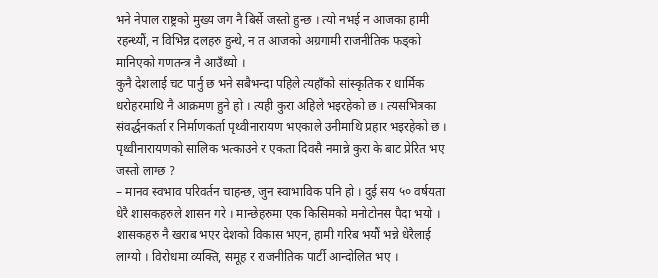भने नेपाल राष्ट्रको मुख्य जग नै बिर्से जस्तो हुन्छ । त्यो नभई न आजका हामी रहन्थ्यौं, न विभिन्न दलहरु हुन्थे, न त आजको अग्रगामी राजनीतिक फड्को मानिएको गणतन्त्र नै आउँथ्यो ।
कुनै देशलाई चट पार्नु छ भने सबैभन्दा पहिले त्यहाँको सांस्कृतिक र धार्मिक धरोहरमाथि नै आक्रमण हुने हो । त्यही कुरा अहिले भइरहेको छ । त्यसभित्रका संवर्द्धनकर्ता र निर्माणकर्ता पृथ्वीनारायण भएकाले उनीमाथि प्रहार भइरहेको छ ।
पृथ्वीनारायणको सालिक भत्काउने र एकता दिवसै नमान्ने कुरा के बाट प्रेरित भए जस्तो लाग्छ ?
– मानव स्वभाव परिवर्तन चाहन्छ, जुन स्वाभाविक पनि हो । दुई सय ५० वर्षयता धेरै शासकहरुले शासन गरे । मान्छेहरुमा एक किसिमको मनोटोनस पैदा भयो । शासकहरु नै खराब भएर देशको विकास भएन, हामी गरिब भयौं भन्ने धेरैलाई लाग्यो । विरोधमा व्यक्ति, समूह र राजनीतिक पार्टी आन्दोलित भए ।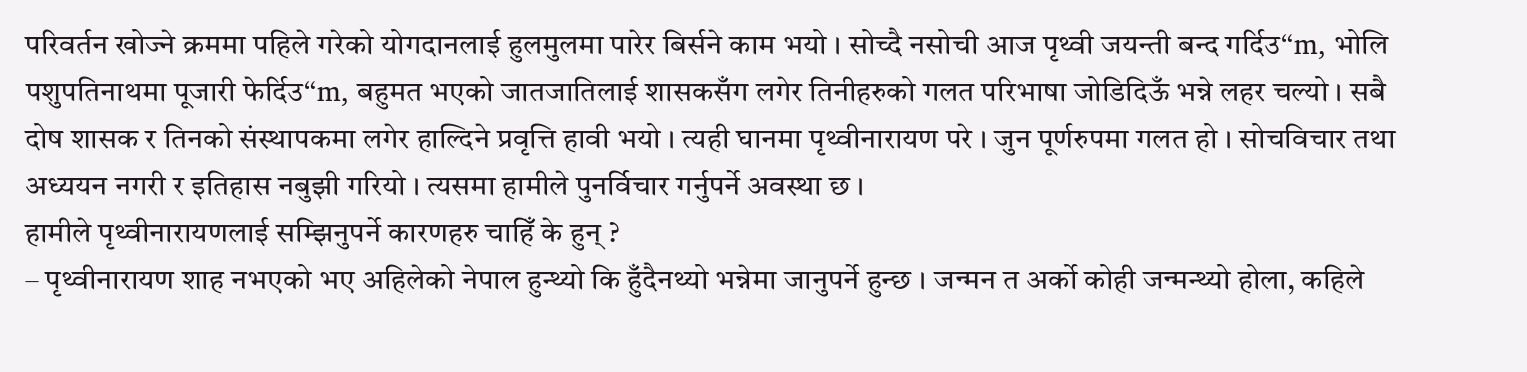परिवर्तन खोज्ने क्रममा पहिले गरेको योगदानलाई हुलमुलमा पारेर बिर्सने काम भयो । सोच्दै नसोची आज पृथ्वी जयन्ती बन्द गर्दिउ“m, भोलि पशुपतिनाथमा पूजारी फेर्दिउ“m, बहुमत भएको जातजातिलाई शासकसँग लगेर तिनीहरुको गलत परिभाषा जोडिदिऊँ भन्ने लहर चल्यो । सबै दोष शासक र तिनको संस्थापकमा लगेर हाल्दिने प्रवृत्ति हावी भयो । त्यही घानमा पृथ्वीनारायण परे । जुन पूर्णरुपमा गलत हो । सोचविचार तथा अध्ययन नगरी र इतिहास नबुझी गरियो । त्यसमा हामीले पुनर्विचार गर्नुपर्ने अवस्था छ ।
हामीले पृथ्वीनारायणलाई सम्झिनुपर्ने कारणहरु चाहिँ के हुन् ?
– पृथ्वीनारायण शाह नभएको भए अहिलेको नेपाल हुन्थ्यो कि हुँदैनथ्यो भन्नेमा जानुपर्ने हुन्छ । जन्मन त अर्को कोही जन्मन्थ्यो होला, कहिले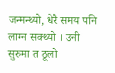जन्मन्थ्यो, धेरै समय पनि लाग्न सक्थ्यो । उनी सुरुमा त ठूलो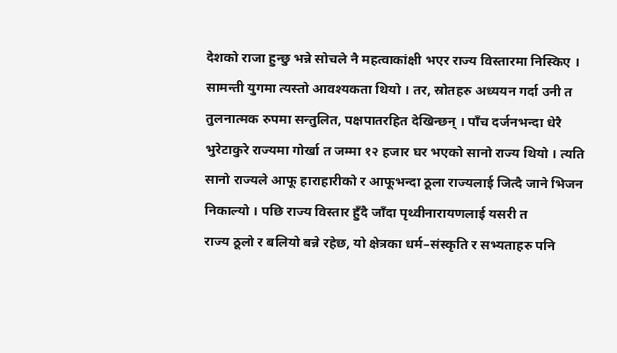देशको राजा हुन्छु भन्ने सोचले नै महत्वाकांक्षी भएर राज्य विस्तारमा निस्किए । सामन्ती युगमा त्यस्तो आवश्यकता थियो । तर, स्रोतहरु अध्ययन गर्दा उनी त तुलनात्मक रुपमा सन्तुलित, पक्षपातरहित देखिन्छन् । पाँच दर्जनभन्दा धेरै भुरेटाकुरे राज्यमा गोर्खा त जम्मा १२ हजार घर भएको सानो राज्य थियो । त्यति सानो राज्यले आफू हाराहारीको र आफूभन्दा ठूला राज्यलाई जित्दै जाने भिजन निकाल्यो । पछि राज्य विस्तार हुँदै जाँदा पृथ्वीनारायणलाई यसरी त
राज्य ठूलो र बलियो बन्ने रहेछ, यो क्षेत्रका धर्म–संस्कृति र सभ्यताहरु पनि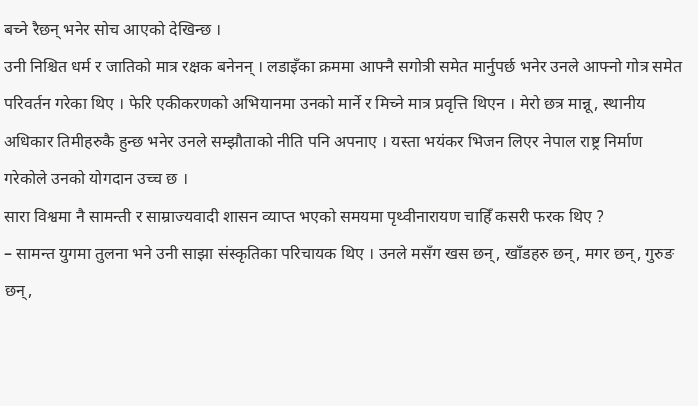बच्ने रैछन् भनेर सोच आएको देखिन्छ ।
उनी निश्चित धर्म र जातिको मात्र रक्षक बनेनन् । लडाइँका क्रममा आफ्नै सगोत्री समेत मार्नुपर्छ भनेर उनले आफ्नो गोत्र समेत परिवर्तन गरेका थिए । फेरि एकीकरणको अभियानमा उनको मार्ने र मिच्ने मात्र प्रवृत्ति थिएन । मेरो छत्र मान्नू, स्थानीय अधिकार तिमीहरुकै हुन्छ भनेर उनले सम्झौताको नीति पनि अपनाए । यस्ता भयंकर भिजन लिएर नेपाल राष्ट्र निर्माण गरेकोले उनको योगदान उच्च छ ।
सारा विश्वमा नै सामन्ती र साम्राज्यवादी शासन व्याप्त भएको समयमा पृथ्वीनारायण चाहिँ कसरी फरक थिए ?
– सामन्त युगमा तुलना भने उनी साझा संस्कृतिका परिचायक थिए । उनले मसँग खस छन्, खाँडहरु छन्, मगर छन्, गुरुङ छन्,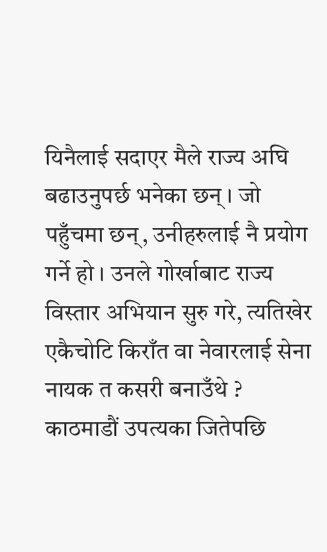यिनैलाई सदाएर मैले राज्य अघि बढाउनुपर्छ भनेका छन् । जो पहुँचमा छन्, उनीहरुलाई नै प्रयोग गर्ने हो । उनले गोर्खाबाट राज्य विस्तार अभियान सुरु गरे, त्यतिखेर एकैचोटि किराँत वा नेवारलाई सेना नायक त कसरी बनाउँथे ?
काठमाडौं उपत्यका जितेपछि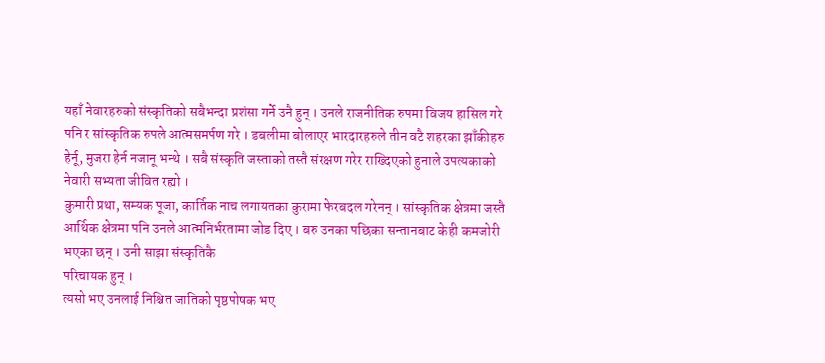यहाँ नेवारहरुको संस्कृतिको सबैभन्दा प्रशंसा गर्ने उनै हुन् । उनले राजनीतिक रुपमा विजय हासिल गरे पनि र सांस्कृतिक रुपले आत्मसमर्पण गरे । डबलीमा बोलाएर भारदारहरुले तीन वटै शहरका झाँकीहरु हेर्नू, मुजरा हेर्न नजानू भन्थे । सबै संस्कृति जस्ताको तस्तै संरक्षण गरेर राख्दिएको हुनाले उपत्यकाको नेवारी सभ्यता जीवित रह्यो ।
कुमारी प्रथा, सम्यक पूजा, कार्तिक नाच लगायतका कुरामा फेरबदल गरेनन् । सांस्कृतिक क्षेत्रमा जस्तै आर्थिक क्षेत्रमा पनि उनले आत्मनिर्भरतामा जोड दिए । बरु उनका पछिका सन्तानबाट केही कमजोरी भएका छन् । उनी साझा संस्कृतिकै
परिचायक हुन् ।
त्यसो भए उनलाई निश्चित जातिको पृष्ठपोषक भए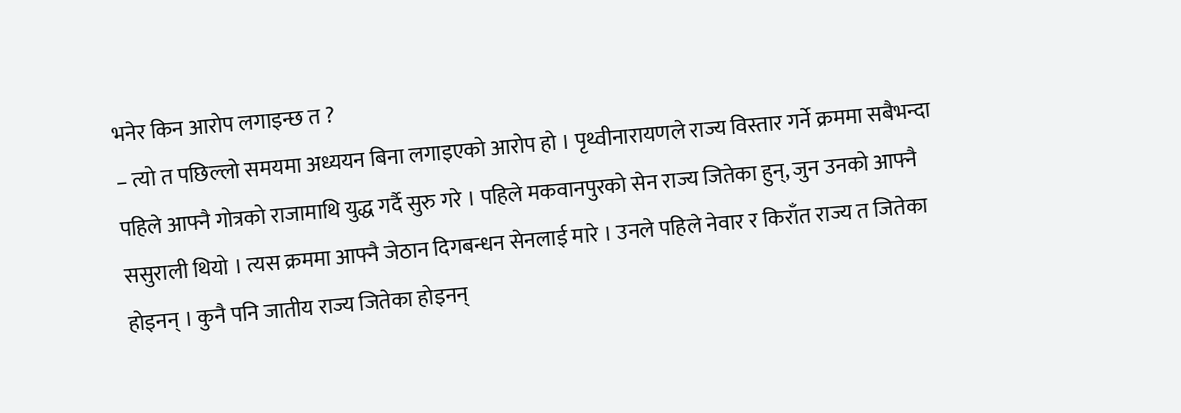भनेर किन आरोप लगाइन्छ त ?
– त्यो त पछिल्लो समयमा अध्ययन बिना लगाइएको आरोप हो । पृथ्वीनारायणले राज्य विस्तार गर्ने क्रममा सबैभन्दा पहिले आफ्नै गोत्रको राजामाथि युद्ध गर्दै सुरु गरे । पहिले मकवानपुरको सेन राज्य जितेका हुन्, जुन उनको आफ्नै ससुराली थियो । त्यस क्रममा आफ्नै जेठान दिगबन्धन सेनलाई मारे । उनले पहिले नेवार र किराँत राज्य त जितेका होइनन् । कुनै पनि जातीय राज्य जितेका होइनन्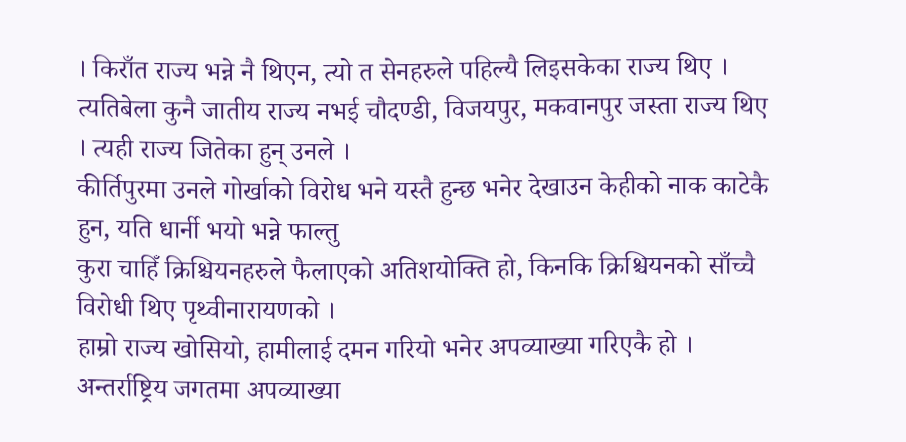। किराँत राज्य भन्ने नै थिएन, त्यो त सेनहरुले पहिल्यै लिइसकेका राज्य थिए । त्यतिबेला कुनै जातीय राज्य नभई चौदण्डी, विजयपुर, मकवानपुर जस्ता राज्य थिए । त्यही राज्य जितेका हुन् उनले ।
कीर्तिपुरमा उनले गोर्खाको विरोध भने यस्तै हुन्छ भनेर देखाउन केहीको नाक काटेकै हुन, यति धार्नी भयो भन्ने फाल्तु
कुरा चाहिँ क्रिश्चियनहरुले फैलाएको अतिशयोक्ति हो, किनकि क्रिश्चियनको साँच्चै विरोधी थिए पृथ्वीनारायणको ।
हाम्रो राज्य खोसियो, हामीलाई दमन गरियो भनेर अपव्याख्या गरिएकै हो ।
अन्तर्राष्ट्रिय जगतमा अपव्याख्या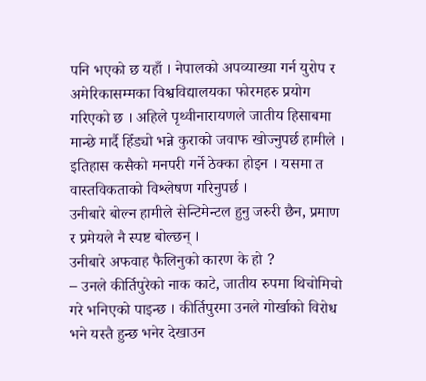पनि भएको छ यहाँ । नेपालको अपव्याख्या गर्न युरोप र अमेरिकासम्मका विश्वविद्यालयका फोरमहरु प्रयोग गरिएको छ । अहिले पृथ्वीनारायणले जातीय हिसाबमा मान्छे मार्दै हिँड्यो भन्ने कुराको जवाफ खोज्नुपर्छ हामीले । इतिहास कसैको मनपरी गर्ने ठेक्का होइन । यसमा त वास्तविकताको विश्लेषण गरिनुपर्छ ।
उनीबारे बोल्न हामीले सेन्टिमेन्टल हुनु जरुरी छैन, प्रमाण र प्रमेयले नै स्पष्ट बोल्छन् ।
उनीबारे अफवाह फैलिनुको कारण के हो ?
– उनले कीर्तिपुरेको नाक काटे, जातीय रुपमा थिचोमिचो गरे भनिएको पाइन्छ । कीर्तिपुरमा उनले गोर्खाको विरोध भने यस्तै हुन्छ भनेर देखाउन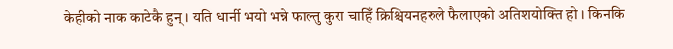केहीको नाक काटेकै हुन् । यति धार्नी भयो भन्ने फाल्तु कुरा चाहिँ क्रिश्चियनहरुले फैलाएको अतिशयोक्ति हो । किनकि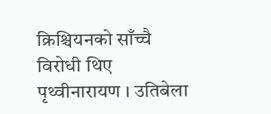क्रिश्चियनको साँच्चै विरोधी थिए पृथ्वीनारायण । उतिबेला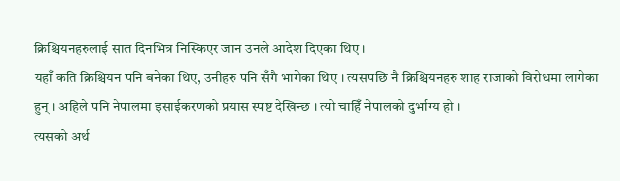क्रिश्चियनहरुलाई सात दिनभित्र निस्किएर जान उनले आदेश दिएका थिए ।
यहाँ कति क्रिश्चियन पनि बनेका थिए, उनीहरु पनि सँगै भागेका थिए । त्यसपछि नै क्रिश्चियनहरु शाह राजाको विरोधमा लागेका हुन् । अहिले पनि नेपालमा इसाईकरणको प्रयास स्पष्ट देखिन्छ । त्यो चाहिँ नेपालको दुर्भाग्य हो ।
त्यसको अर्थ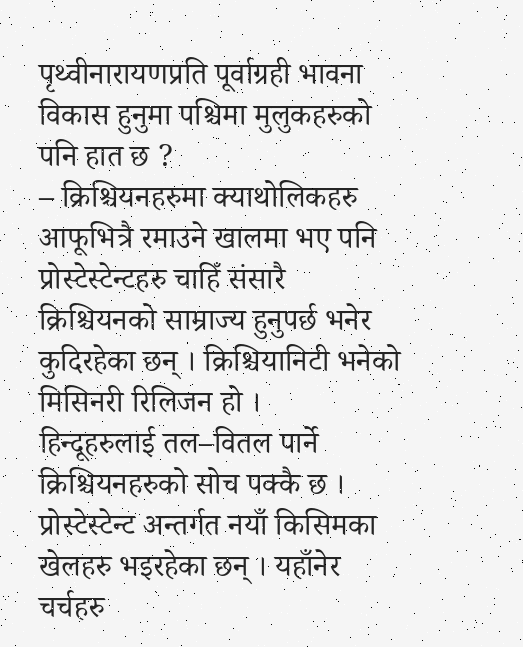पृथ्वीनारायणप्रति पूर्वाग्रही भावना विकास हुनुमा पश्चिमा मुलुकहरुको पनि हात छ ?
– क्रिश्चियनहरुमा क्याथोलिकहरु आफूभित्रै रमाउने खालमा भए पनि प्रोस्टेस्टेन्टहरु चाहिँ संसारै क्रिश्चियनको साम्राज्य हुनुपर्छ भनेर कुदिरहेका छन् । क्रिश्चियानिटी भनेको मिसिनरी रिलिजन हो ।
हिन्दूहरुलाई तल–वितल पार्ने क्रिश्चियनहरुको सोच पक्कै छ । प्रोस्टेस्टेन्ट अन्तर्गत नयाँ किसिमका खेलहरु भइरहेका छन् । यहाँनेर चर्चहरु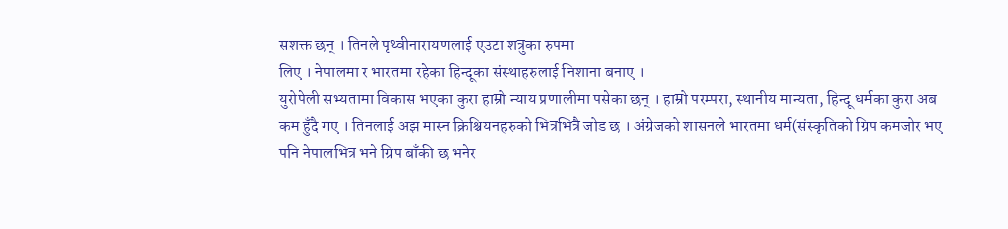सशक्त छन् । तिनले पृथ्वीनारायणलाई एउटा शत्रुका रुपमा
लिए । नेपालमा र भारतमा रहेका हिन्दूका संस्थाहरुलाई निशाना बनाए ।
युरोपेली सभ्यतामा विकास भएका कुरा हाम्रो न्याय प्रणालीमा पसेका छन् । हाम्रो परम्परा, स्थानीय मान्यता, हिन्दू धर्मका कुरा अब कम हुँदै गए । तिनलाई अझ मास्न क्रिश्चियनहरुको भित्रभित्रै जोड छ । अंग्रेजको शासनले भारतमा धर्म(संस्कृतिको ग्रिप कमजोर भए पनि नेपालभित्र भने ग्रिप बाँकी छ भनेर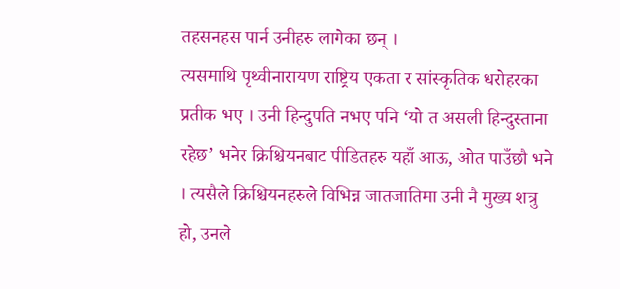तहसनहस पार्न उनीहरु लागेका छन् ।
त्यसमाथि पृथ्वीनारायण राष्ट्रिय एकता र सांस्कृतिक धरोहरका प्रतीक भए । उनी हिन्दुपति नभए पनि ‘यो त असली हिन्दुस्ताना रहेछ’ भनेर क्रिश्चियनबाट पीडितहरु यहाँ आऊ, ओत पाउँछौ भने । त्यसैले क्रिश्चियनहरुले विभिन्न जातजातिमा उनी नै मुख्य शत्रु हो, उनले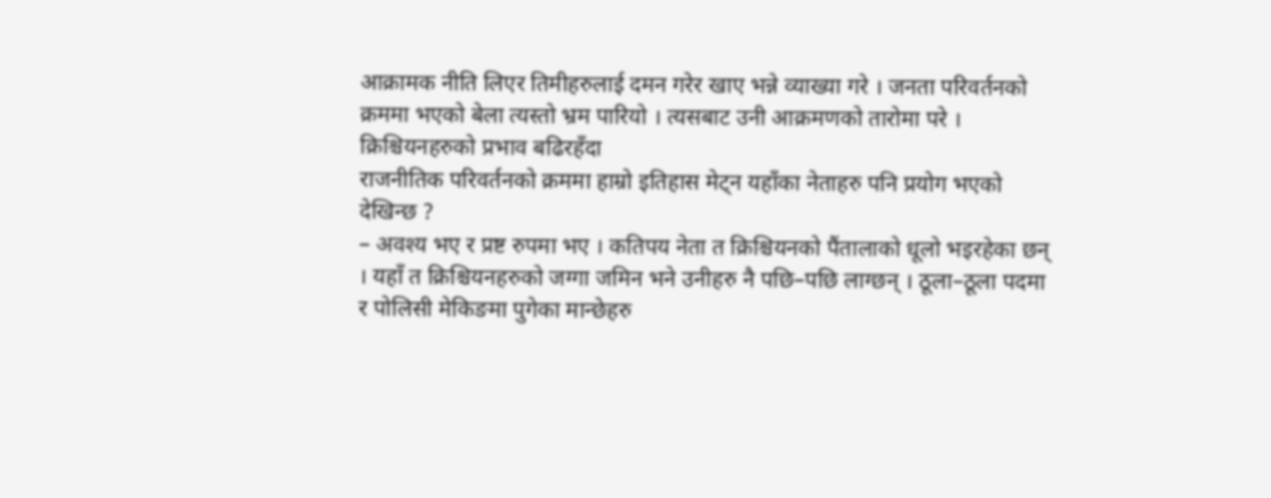आक्रामक नीति लिएर तिमीहरुलाई दमन गरेर खाए भन्ने व्याख्या गरे । जनता परिवर्तनको क्रममा भएको बेला त्यस्तो भ्रम पारियो । त्यसबाट उनी आक्रमणको तारोमा परे ।
क्रिश्चियनहरुको प्रभाव बढिरहँदा
राजनीतिक परिवर्तनको क्रममा हाम्रो इतिहास मेट्न यहाँका नेताहरु पनि प्रयोग भएको देखिन्छ ?
– अवश्य भए र प्रष्ट रुपमा भए । कतिपय नेता त क्रिश्चियनको पैंतालाको धूलो भइरहेका छन् । यहाँ त क्रिश्चियनहरुको जग्गा जमिन भने उनीहरु नै पछि–पछि लाग्छन् । ठूला–ठूला पदमा र पोलिसी मेकिङमा पुगेका मान्छेहरु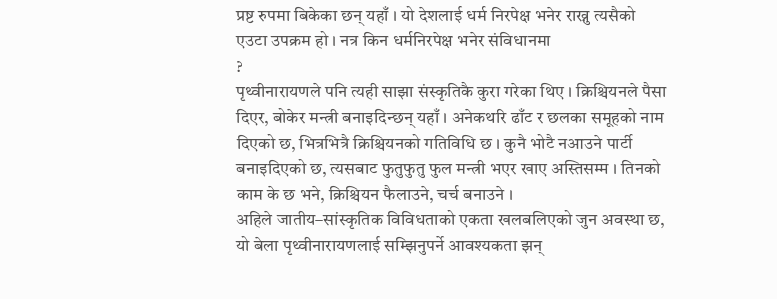प्रष्ट रुपमा बिकेका छन् यहाँ । यो देशलाई धर्म निरपेक्ष भनेर राख्नु त्यसैको एउटा उपक्रम हो । नत्र किन धर्मनिरपेक्ष भनेर संविधानमा
?
पृथ्वीनारायणले पनि त्यही साझा संस्कृतिकै कुरा गरेका थिए । क्रिश्चियनले पैसा दिएर, बोकेर मन्त्री बनाइदिन्छन् यहाँ । अनेकथरि ढाँट र छलका समूहको नाम दिएको छ, भित्रभित्रै क्रिश्चियनको गतिविधि छ । कुनै भोटै नआउने पार्टी बनाइदिएको छ, त्यसबाट फुतुफुतु फुल मन्त्री भएर खाए अस्तिसम्म । तिनको काम के छ भने, क्रिश्चियन फैलाउने, चर्च बनाउने ।
अहिले जातीय–सांस्कृतिक विविधताको एकता खलबलिएको जुन अवस्था छ, यो बेला पृथ्वीनारायणलाई सम्झिनुपर्ने आवश्यकता झन्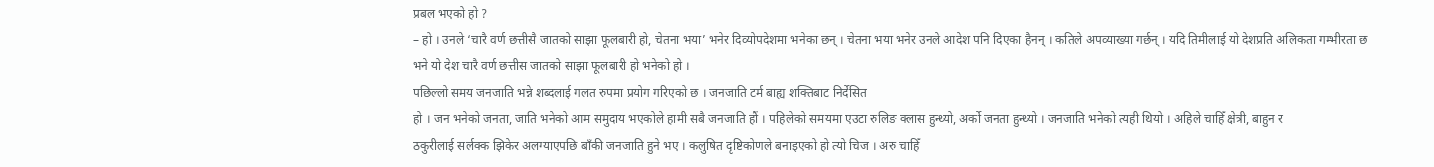प्रबल भएको हो ?
– हो । उनले ‘चारै वर्ण छत्तीसै जातको साझा फूलबारी हो, चेतना भया’ भनेर दिव्योपदेशमा भनेका छन् । चेतना भया भनेर उनले आदेश पनि दिएका हैनन् । कतिले अपव्याख्या गर्छन् । यदि तिमीलाई यो देशप्रति अलिकता गम्भीरता छ भने यो देश चारै वर्ण छत्तीस जातको साझा फूलबारी हो भनेको हो ।
पछिल्लो समय जनजाति भन्ने शब्दलाई गलत रुपमा प्रयोग गरिएको छ । जनजाति टर्म बाह्य शक्तिबाट निर्देसित
हो । जन भनेको जनता, जाति भनेको आम समुदाय भएकोले हामी सबै जनजाति हौं । पहिलेको समयमा एउटा रुलिङ क्लास हुन्थ्यो, अर्को जनता हुन्थ्यो । जनजाति भनेको त्यही थियो । अहिले चाहिँ क्षेत्री, बाहुन र
ठकुरीलाई सर्लक्क झिकेर अलग्याएपछि बाँकी जनजाति हुने भए । कलुषित दृष्टिकोणले बनाइएको हो त्यो चिज । अरु चाहिँ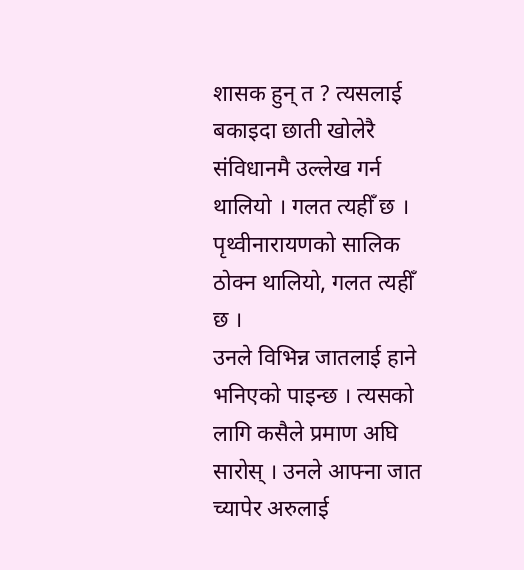शासक हुन् त ? त्यसलाई बकाइदा छाती खोलेरै संविधानमै उल्लेख गर्न थालियो । गलत त्यहीँ छ । पृथ्वीनारायणको सालिक ठोक्न थालियो, गलत त्यहीँ छ ।
उनले विभिन्न जातलाई हाने भनिएको पाइन्छ । त्यसको लागि कसैले प्रमाण अघि सारोस् । उनले आफ्ना जात च्यापेर अरुलाई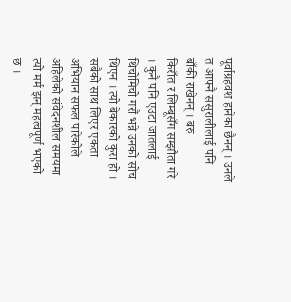पूर्वाग्रहवश हानेका छैनन् । उनले त आफ्नै ससुरालीलाई पनि बाँकी राखेनन् । बरु
किराँत र लिम्बूसँग सम्झौता गरे । कुनै पनि एउटा जातलाई थिचोमिचो गरौं भन्ने उनको सोच थिएन । त्यो बेकारको कुरा हो । सबैको साथ लिएर एकता अभियान सफल पारेकोले अहिलेको संवेदनशील समयमा त्यो मर्म झन् महत्वपूर्ण भएको छ ।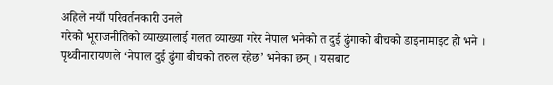अहिले नयाँ परिवर्तनकारी उनले
गरेको भूराजनीतिको व्याख्यालाई गलत व्याख्या गरेर नेपाल भनेको त दुई ढुंगाको बीचको डाइनामाइट हो भने ।
पृथ्वीनारायणले ‘नेपाल दुई ढुंगा बीचको तरुल रहेछ’ भनेका छन् । यसबाट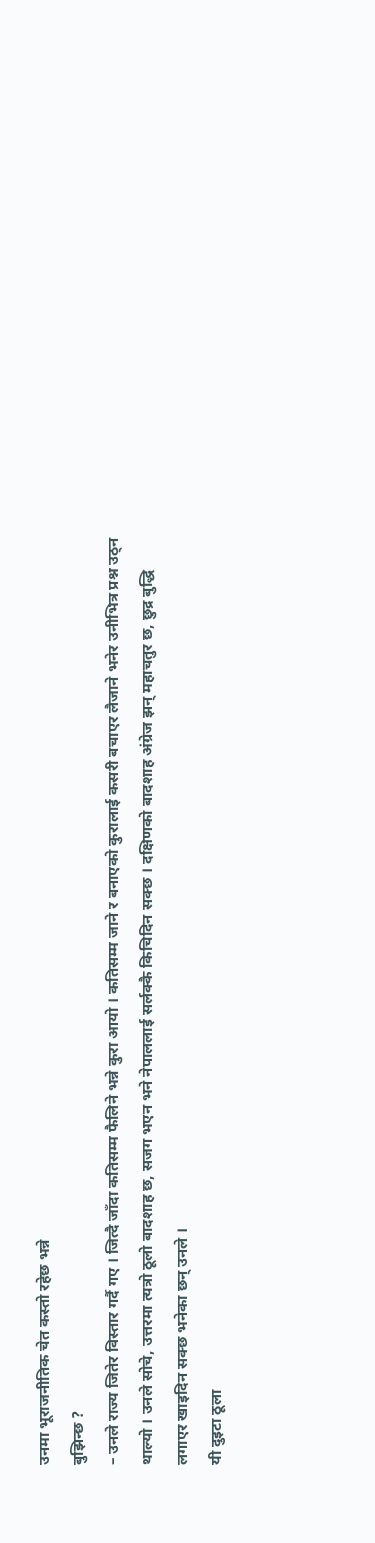उनमा भूराजनीतिक चेत कस्तो रहेछ भन्ने
बुझिन्छ ?
– उनले राज्य जितेर विस्तार गर्दै गए । जित्दै जाँदा कतिसम्म फैलिने भन्ने कुरा आयो । कतिसम्म जाने र बनाएको कुरालाई कसरी बचाएर लैजाने भनेर उनीभित्र प्रश्न उठ्न थाल्यो । उनले सोचे, उत्तरमा त्यत्रो ठूलो बादशाह छ, सजग भएन भने नेपाललाई सर्लक्कै किचिदिन सक्छ । दक्षिणको बादशाह अंग्रेज झन् महाचतुर छ, छुद्र बुद्धि लगाएर खाइदिन सक्छ भनेका छन् उनले ।
यी दुइटा ठूला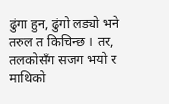ढुंगा हुन, ढुंगो लड्यो भने तरुल त किचिन्छ । तर, तलकोसँग सजग भयो र माथिको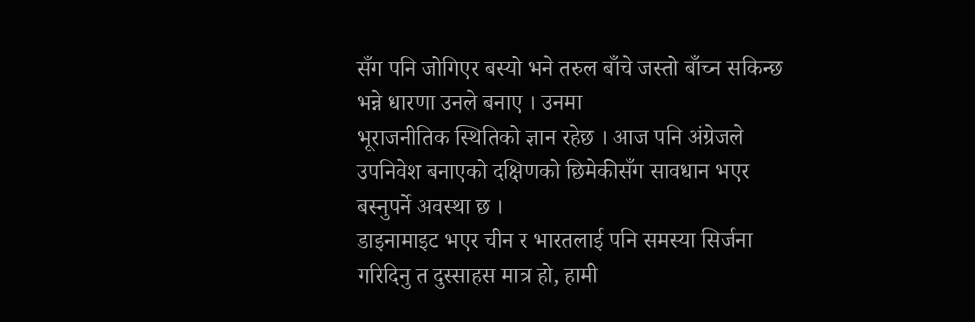सँग पनि जोगिएर बस्यो भने तरुल बाँचे जस्तो बाँच्न सकिन्छ भन्ने धारणा उनले बनाए । उनमा
भूराजनीतिक स्थितिको ज्ञान रहेछ । आज पनि अंग्रेजले उपनिवेश बनाएको दक्षिणको छिमेकीसँग सावधान भएर बस्नुपर्ने अवस्था छ ।
डाइनामाइट भएर चीन र भारतलाई पनि समस्या सिर्जना गरिदिनु त दुस्साहस मात्र हो, हामी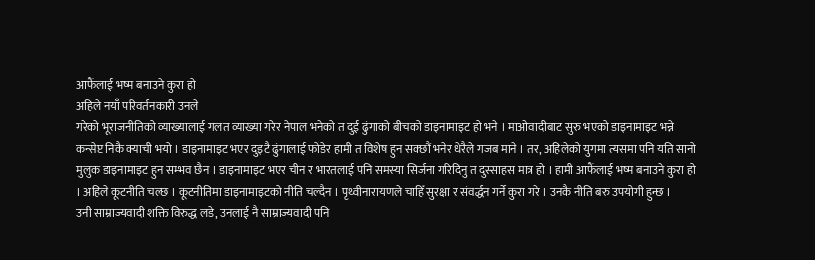आफैंलाई भष्म बनाउने कुरा हो
अहिले नयाँ परिवर्तनकारी उनले
गरेको भूराजनीतिको व्याख्यालाई गलत व्याख्या गरेर नेपाल भनेको त दुई ढुंगाको बीचको डाइनामाइट हो भने । माओवादीबाट सुरु भएको डाइनामाइट भन्ने कन्सेप्ट निकै क्याची भयो । डाइनामाइट भएर दुइटै ढुंगालाई फोडेर हामी त विशेष हुन सक्छौं भनेर धेरैले गजब माने । तर, अहिलेको युगमा त्यसमा पनि यति सानो मुलुक डाइनामाइट हुन सम्भव छैन । डाइनामाइट भएर चीन र भारतलाई पनि समस्या सिर्जना गरिदिनु त दुस्साहस मात्र हो । हामी आफैंलाई भष्म बनाउने कुरा हो । अहिले कूटनीति चल्छ । कूटनीतिमा डाइनामाइटको नीति चल्दैन । पृथ्वीनारायणले चाहिँ सुरक्षा र संवर्द्धन गर्ने कुरा गरे । उनकै नीति बरु उपयोगी हुन्छ ।
उनी साम्राज्यवादी शक्ति विरुद्ध लडे, उनलाई नै साम्राज्यवादी पनि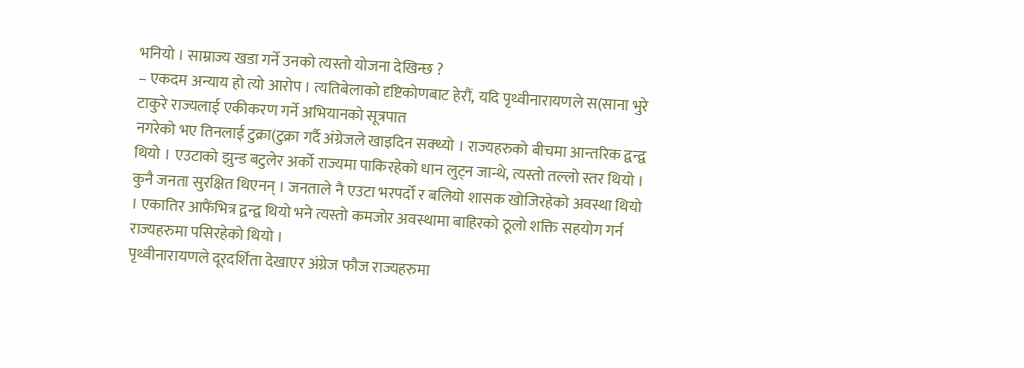भनियो । साम्राज्य खडा गर्ने उनको त्यस्तो योजना देखिन्छ ?
– एकदम अन्याय हो त्यो आरोप । त्यतिबेलाको दृष्टिकोणबाट हेरौं, यदि पृथ्वीनारायणले स(साना भुरे टाकुरे राज्यलाई एकीकरण गर्ने अभियानको सूत्रपात
नगरेको भए तिनलाई टुक्रा(टुक्रा गर्दै अंग्रेजले खाइदिन सक्थ्यो । राज्यहरुको बीचमा आन्तरिक द्वन्द्व थियो । एउटाको झुन्ड बटुलेर अर्को राज्यमा पाकिरहेको धान लुट्न जान्थे, त्यस्तो तल्लो स्तर थियो । कुनै जनता सुरक्षित थिएनन् । जनताले नै एउटा भरपर्दो र बलियो शासक खोजिरहेको अवस्था थियो । एकातिर आफैंभित्र द्वन्द्व थियो भने त्यस्तो कमजोर अवस्थामा बाहिरको ठूलो शक्ति सहयोग गर्न राज्यहरुमा पसिरहेको थियो ।
पृथ्वीनारायणले दूरदर्शिता देखाएर अंग्रेज फौज राज्यहरुमा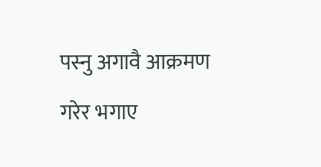पस्नु अगावै आक्रमण गरेर भगाए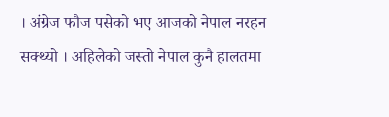। अंग्रेज फौज पसेको भए आजको नेपाल नरहन सक्थ्यो । अहिलेको जस्तो नेपाल कुनै हालतमा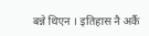बन्ने थिएन । इतिहास नै अर्कै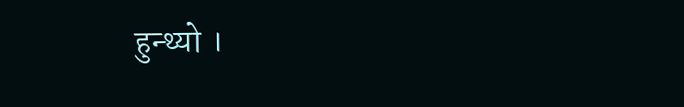हुन्थ्यो ।